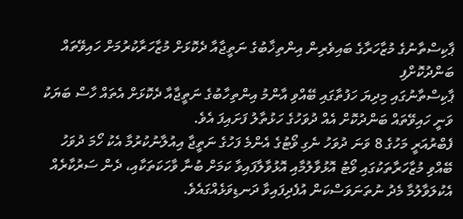ޕާކިސްތާނުގެ މުޒާހަރާގެ ބައިވެރިން އިންތިޚާބުގެ ނަތީޖާއާ ދެކޮޅަށް މުޒާހަރާކުރުމަށް ހައިވޭތައް ބަންދުކޮށްފި
ޕާކިސްތާނުގައި މިދިޔަ ހަފުތާގައި ބޭއްވި އާންމު އިންތިހާބުގެ ނަތީޖާއާ ދެކޮޅަށް އެތައް ހާސް ބަޔަކު ވަނީ ހައިވޭތައް ބަންދުކޮށް އެއް ދުވަހުގެ ހަޅުތާލު ފަށައިފަ އެވެ.
ފެބްރުއަރީ މަހުގެ 8 ވަނަ ދުވަހު ނެގި ވޯޓުގެ އެންމެ ފަހުގެ ނަތީޖާ އިއުލާނުކުރުމާ އެކު ހޯމަ ދުވަހު ބޭއްވި މުޒާހަރާތަކުގައި ވޯޓު އޮޅުވާލުމާއި އޮޅުވާލާފައިވާ ކަމަށް ބުނާ ވާހަކަތަކާއި، ދެން ސަރުކާރެއް އެކުލަވާލުމާ މެދު ނުތަނަވަސްކަން އުފެދިފައިވާ ދަނޑިވަޅެއްގައެވެ.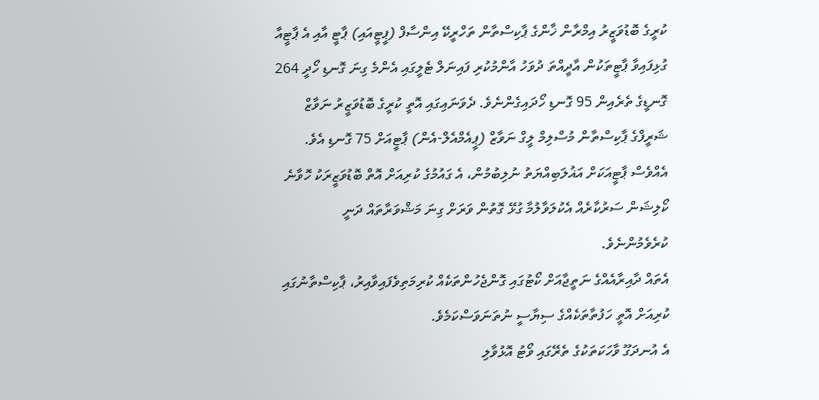ކުރީގެ ބޮޑުވަޒީރު އިމްރާން ޚާންގެ ޕާކިސްތާން ތަހްރީކޭ އިންސާފް (ޕީޓީއައި) ޕާޓީ އާއި އެ ޕާޓީއާ ގުޅިފައިވާ ޕާޓީތަކުން އާދީއްތަ ދުވަހު އާންމުކުރި ފައިނަލް ޓެލީގައި އެންމެ ގިނަ ގޮނޑި ހޯދީ 264 ގޮނޑީގެ ތެރެއިން 95 ގޮނޑި ހޯދައިގެންނެވެ. ދެވަނައިގައި އޮތީ ކުރީގެ ބޮޑުވަޒީރު ނަވާޒް ޝަރީފްގެ ޕާކިސްތާން މުސްލިމް ލީގް ނަވާޒް (ޕީއެމްއެލް-އެން) ޕާޓީއަށް 75 ގޮނޑި އެވެ.
އެއްވެސް ޕާޓީއަކަށް އަޣުލަބިއްޔަތު ނުލިބުމުން، އެ ގައުމުގެ ކުރިއަށް އޮތް ބޮޑުވަޒީރަކު ހޮވާނެ ކޯލިޝަން ސަރުކާރެއް އެކުލަވާލުމާ ގުޅޭ ގޮތުން ވަރަށް ގިނަ މަޝްވަރާތައް ދަނީ ކުރެވެމުންނެވެ.
އެތައް ދާއިރާއެއްގެ ނަތީޖާއަށް ކޯޓުގައި ގޮންޖެހުންތަކެއް ކުރިމަތިވެފައިވާއިރު، ޕާކިސްތާނުގައި ކުރިއަށް އޮތީ ހަފުތާތަކެއްގެ ސިޔާސީ ނުތަނަވަސްކަމެވެ.
އެ އުނދަގޫ ވާހަކަތަކުގެ ތެރޭގައި ވޯޓު އޮޅުވާލި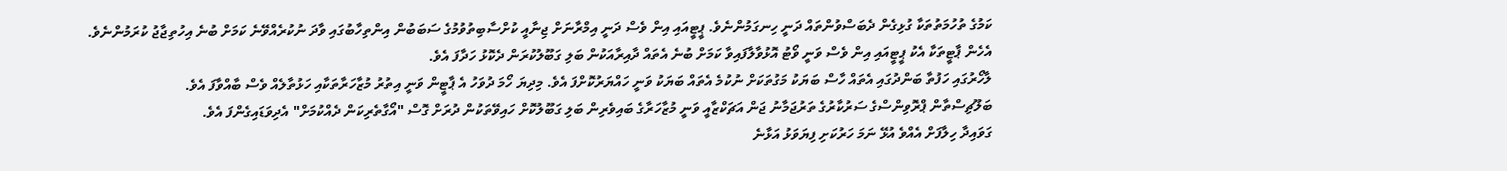ކަމުގެ ތުހުމަތުތަކާ ގުޅިގެން ދެބަސްވުންތައް ދަނީ ހިނގަމުންނެވެ. ޕީޓީއައި އިން ވެސް ދަނީ އިމްރާނަށް ޖިނާއީ ކުށްސާބިތުވުމުގެ ސަބަބުން އިންތިހާބުގައި ވާދަ ނުކުރެއްވޭނެ ކަމަށް ބުނެ އިހުތިޖާޖު ކުރަމުންނެވެ.
އެހެން ޕާޓީތަކާ އެކު ޕީޓީއައި އިން ވެސް ވަނީ ވޯޓު އޮޅުވާލާފައިވާ ކަމަށް ބުނެ އެތައް ދާއިރާއަކުން ބަލި ގަބޫލުކުރަން ދެކޮޅު ހަދާފަ އެވެ.
ލާހޯރުގައި ހަފުތާ ބަންދުގައި އެތައް ހާސް ބަޔަކު މަގުތަކަށް ނުކުމެ އެތައް ބަޔަކު ވަނީ ހައްޔަރުކޮށްފަ އެވެ. މިދިޔަ ހޯމަ ދުވަހު އެ ޕާޓީން ވަނީ އިތުރު މުޒާހަރާތަކާއި ހަޅުތާލެއް ވެސް ބާއްވާފަ އެވެ.
ބަލޫޗިސްތާން ޕްރޮވިންސްގެ ސަރުކާރުގެ ތަރުޖަމާނު ޖަން އަޗަކްޒާއީ ވަނީ މުޒާހަރާގެ ބައިވެރިން ބަލި ގަބޫލުކޮށް ހައިވޭތަކުން ދުރަށް ގޮސް "އޯގާތެރިކަން ދެއްކުމަށް" އެދިވަޑައިގެންފަ އެވެ.
ގަވައިދާ ހިލާފަށް އެއްވެ އުޅޭ ނަމަ ހަރުކަށި ފިޔަވަޅު އަޅާނެ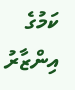ކަމުގެ އިންޒާރު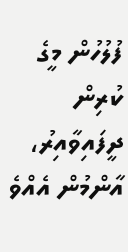ފުލުހުން މީގެ ކުރިން ދީފައިވާއިރު، އާންމުން އެއްވެ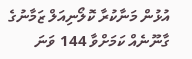އުޅުން މަނާކުރާ ކޮލޯނިއަލް ޒަމާނުގެ ގާނޫނެއް ކަމަށްވާ 144 ވަނަ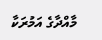މާއްދާގެ އަމުރަކާ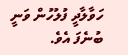ހަވާލާދީ ފުލުހުން ވަނީ ބުނެފަ އެވެ.